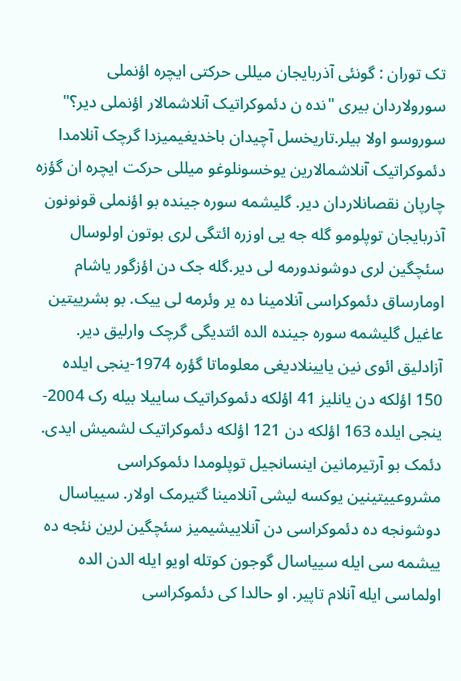تک توران : گونئی آذربایجان میللی حرکتی ایچره اؤنملی سورولاردان بیری "نده ن دئموکراتیک آنلاشمالار اؤنملی دیر؟" سوروسو اولا بیلر.تاریخسل آچیدان باخدیغیمیزدا گرچک آنلامدا دئموکراتیک آنلاشمالارین یوخسونلوغو میللی حرکت ایچره ان گؤزه چارپان نقصانلاردان دیر. گلیشمه سوره جینده بو اؤنملی قونونون آذربایجان توپلومو گله جه یی اوزره ائتگی لری بوتون اولوسال سئچگین لری دوشوندورمه لی دیر.گله جک دن اؤزگور یاشام اومارساق دئموکراسی آنلامینا ده یر وئرمه لی ییک. بو بشرییتین عاغیل گلیشمه سوره جینده الده ائتدیگی گرچک وارلیق دیر. آزادلیق ائوی نین یایینلادیغی معلوماتا گؤره 1974-ینجی ایلده 150 اؤلکه دن یانلیز 41 اؤلکه دئموکراتیک ساییلا بیله رک 2004-ینجی ایلده 163 اؤلکه دن 121 اؤلکه دئموکراتیک لشمیش ایدی. دئمک بو آرتیرمانین اینسانجیل توپلومدا دئموکراسی مشروعییتینین یوکسه لیشی آنلامینا گتیرمک اولار. سییاسال دوشونجه ده دئموکراسی دن آنلاییشیمیز سئچگین لرین نئجه ده ییشمه سی ایله سییاسال گوجون کوتله اویو ایله الدن الده اولماسی ایله آنلام تاپیر. او حالدا کی دئموکراسی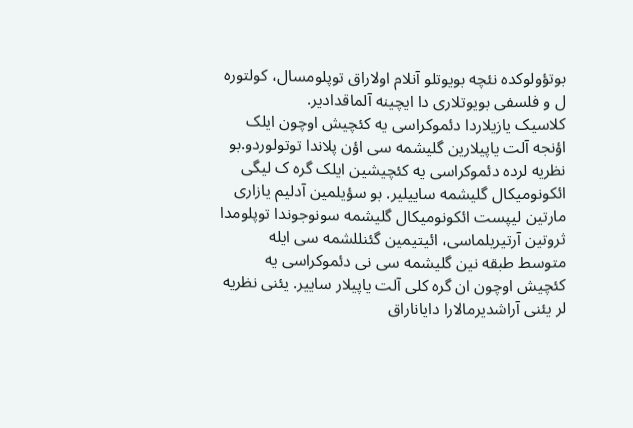بوتؤولوکده نئچه بویوتلو آنلام اولاراق توپلومسال، کولتوره ل و فلسفی بویوتلاری دا ایچینه آلماقدادیر.
کلاسیک یازیلاردا دئموکراسی یه کئچیش اوچون ایلک اؤنجه آلت یاپیلارین گلیشمه سی اؤن پلاندا توتولوردو.بو نظریه لرده دئموکراسی یه کئچیشین ایلک گره ک لیگی ائکونومیکال گلیشمه ساییلیر. بو سؤیلمین آدلیم یازاری مارتین لیپست ائکونومیکال گلیشمه سونوجوندا توپلومدا ثروتین آرتیریلماسی، ائیتیمین گئنللشمه سی ایله متوسط طبقه نین گلیشمه سی نی دئموکراسی یه کئچیش اوچون ان گره کلی آلت یاپیلار ساییر. یئنی نظریه لر یئنی آراشدیرمالارا دایاناراق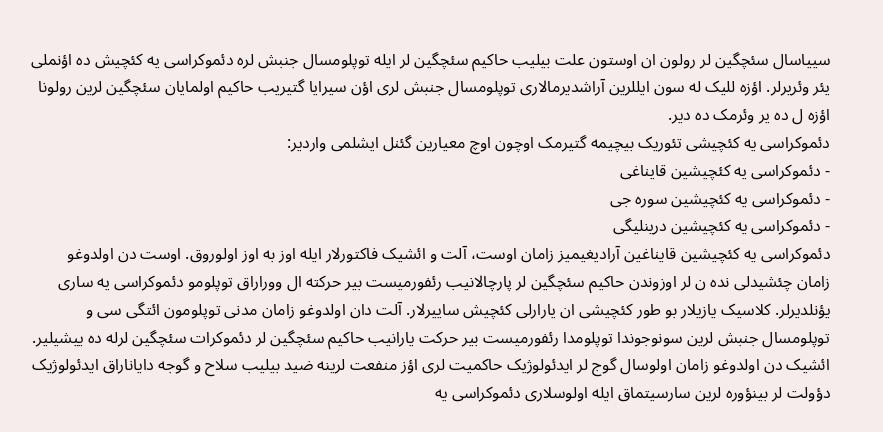سییاسال سئچگین لر رولون ان اوستون علت بیلیب حاکیم سئچگین لر ایله توپلومسال جنبش لره دئموکراسی یه کئچیش ده اؤنملی یئر وئریرلر. اؤزه للیک له سون ایللرین آراشدیرمالاری توپلومسال جنبش لری اؤن سیرایا گتیریب حاکیم اولمایان سئچگین لرین رولونا اؤزه ل ده یر وئرمک ده دیر.
دئموکراسی یه کئچیشی تئوریک بیچیمه گتیرمک اوچون اوچ معیارین گئنل ایشلمی واردیر:
- دئموکراسی یه کئچیشین قایناغی
- دئموکراسی یه کئچیشین سوره جی
- دئموکراسی یه کئچیشین درینلیگی
دئموکراسی یه کئچیشین قایناغین آرادیغیمیز زامان اوست، آلت و ائشیک فاکتورلار ایله اوز به اوز اولوروق. اوست دن اولدوغو زامان چئشیدلی نده ن لر اوزوندن حاکیم سئچگین لر پارچالانیب رئفورمیست بیر حرکته ال ووراراق توپلومو دئموکراسی یه ساری یؤنلدیرلر. کلاسیک یازیلار بو طور کئچیشی ان یارارلی کئچیش ساییرلار. آلت دان اولدوغو زامان مدنی توپلومون ائتگی سی و توپلومسال جنبش لرین سونوجوندا توپلومدا رئفورمیست بیر حرکت یارانیب حاکیم سئچگین لر دئموکرات سئچگین لرله ده ییشیلیر. ائشیک دن اولدوغو زامان اولوسال گوج لر ایدئولوژیک حاکمیت لری اؤز منفعت لرینه ضید بیلیب سلاح و گوجه دایاناراق ایدئولوژیک دؤولت لر بینؤوره لرین سارسیتماق ایله اولوسلاری دئموکراسی یه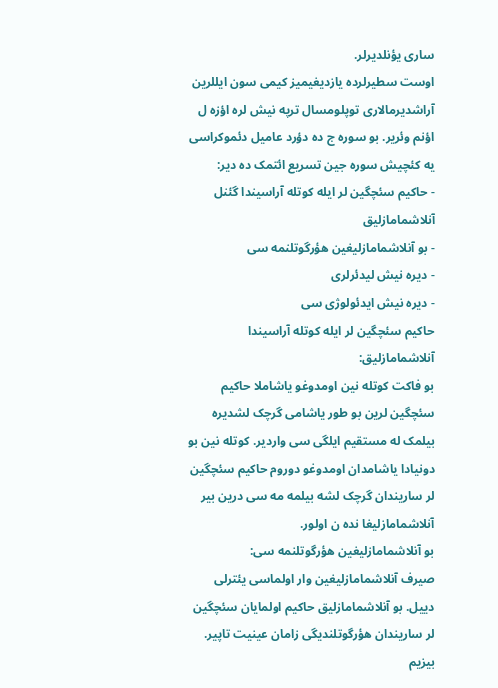ساری یؤنلدیرلر.
اوست سطیرلرده یازدیغیمیز کیمی سون ایللرین آراشدیرمالاری توپلومسال ترپه نیش لره اؤزه ل اؤنم وئریر. بو سوره ج ده دؤرد عامیل دئموکراسی یه کئچیش سوره جین تسریع ائتمک ده دیر:
- حاکیم سئچگین لر ایله کوتله آراسیندا گئنل آنلاشمامازلیق
- بو آنلاشمامازلیغین هؤرگوتلنمه سی
- دیره نیش لیدئرلری
- دیره نیش ایدئولوژی سی
حاکیم سئچگین لر ایله کوتله آراسیندا آنلاشمامازلیق:
بو فاکت کوتله نین اومدوغو یاشاملا حاکیم سئچگین لرین بو طور یاشامی گرچک لشدیره بیلمک له مستقیم ایلگی سی واردیر. کوتله نین بو دونیادا یاشامدان اومدوغو دوروم حاکیم سئچگین لر ساریندان گرچک لشه بیلمه مه سی درین بیر آنلاشمامازلیغا نده ن اولور.
بو آنلاشمامازلیغین هؤرگوتلنمه سی:
صیرف آنلاشمامازلیغین وار اولماسی یئترلی دییل. بو آنلاشمامازلیق حاکیم اولمایان سئچگین لر ساریندان هؤرگوتلندیگی زامان عینیت تاپیر. بیزیم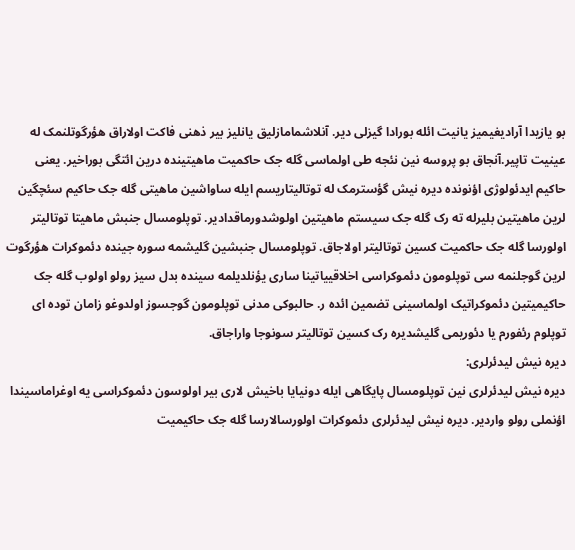بو یازیدا آرادیغیمیز یانیت ائله بورادا گیزلی دیر. آنلاشمامازلیق یانلیز بیر ذهنی فاکت اولاراق هؤرگوتلنمک له عینیت تاپیر.آنجاق بو پروسه نین نئجه طی اولماسی گله جک حاکمیت ماهیتینده درین ائتگی بوراخیر. یعنی حاکیم ایدئولوژی اؤنونده دیره نیش گؤسترمک له توتالیتاریسم ایله ساواشین ماهیتی گله جک حاکیم سئچگین لرین ماهیتین بلیرله ته رک گله جک سیستم ماهیتین اولوشدورماقدادیر. توپلومسال جنبش ماهیتا توتالیتر اولورسا گله جک حاکمیت کسین توتالیتر اولاجاق. توپلومسال جنبشین گلیشمه سوره جینده دئموکرات هؤرگوت لرین گوجلنمه سی توپلومون دئموکراسی اخلاقییاتینا ساری یؤنلدیلمه سینده بدل سیز رولو اولوب گله جک حاکیمیتین دئموکراتیک اولماسینی تضمین ائده ر. حالبوکی مدنی توپلومون گوجسوز اولدوغو زامان توده ای توپلوم رئفورم یا دئوریمی گلیشدیره رک کسین توتالیتر سونوجا واراجاق.
دیره نیش لیدئرلری:
دیره نیش لیدئرلری نین توپلومسال پایگاهی ایله دونیایا باخیش لاری بیر اولوسون دئموکراسی یه اوغراماسیندا اؤنملی رولو واردیر. دیره نیش لیدئرلری دئموکرات اولورسالارسا گله جک حاکیمیت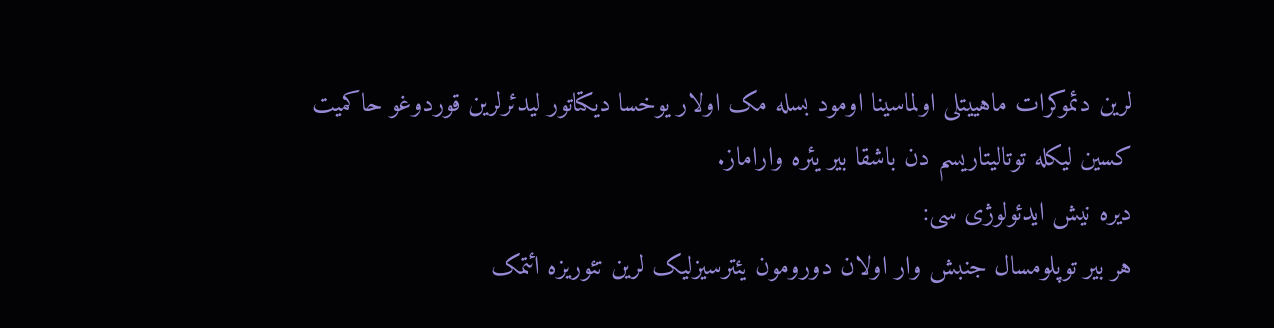لرین دئموکرات ماهییتلی اولماسینا اومود بسله مک اولار یوخسا دیکتاتور لیدئرلرین قوردوغو حاکمیت کسین لیکله توتالیتاریسم دن باشقا بیر یئره واراماز.
دیره نیش ایدئولوژی سی:
هر بیر توپلومسال جنبش وار اولان دورومون یئترسیزلیک لرین تئوریزه ائتمک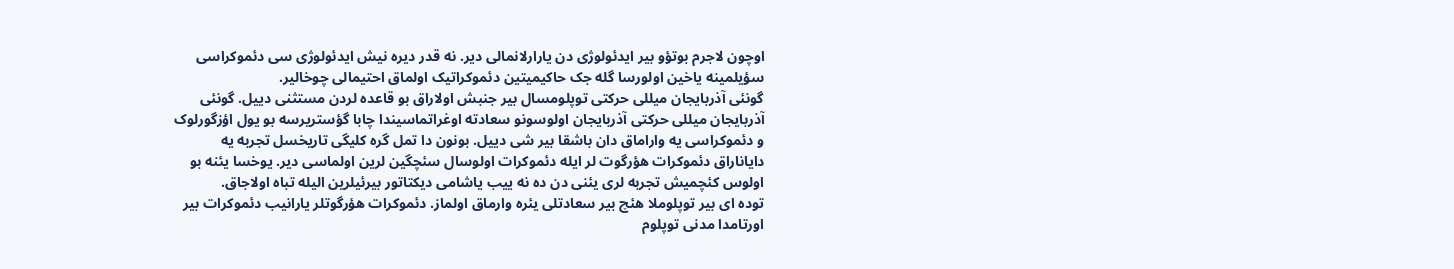اوچون لاجرم بوتؤو بیر ایدئولوژی دن یارارلانمالی دیر. نه قدر دیره نیش ایدئولوژی سی دئموکراسی سؤیلمینه یاخین اولورسا گله جک حاکیمیتین دئموکراتیک اولماق احتیمالی چوخالیر.
گونئی آذربایجان میللی حرکتی توپلومسال بیر جنبش اولاراق بو قاعده لردن مستثنی دییل. گونئی آذربایجان میللی حرکتی آذربایجان اولوسونو سعادته اوغراتماسیندا چابا گؤستریرسه بو یول اؤزگورلوک و دئموکراسی یه واراماق دان باشقا بیر شی دییل. بونون دا تمل گره کلیگی تاریخسل تجربه یه دایاناراق دئموکرات هؤرگوت لر ایله دئموکرات اولوسال سئچگین لرین اولماسی دیر. یوخسا یئنه بو اولوس کئچمیش تجربه لری یئنی دن ده نه ییب یاشامی دیکتاتور بیرئیلرین الیله تباه اولاجاق.
توده ای بیر توپلوملا هئچ بیر سعادتلی یئره وارماق اولماز. دئموکرات هؤرگوتلر یارانیب دئموکرات بیر اورتامدا مدنی توپلوم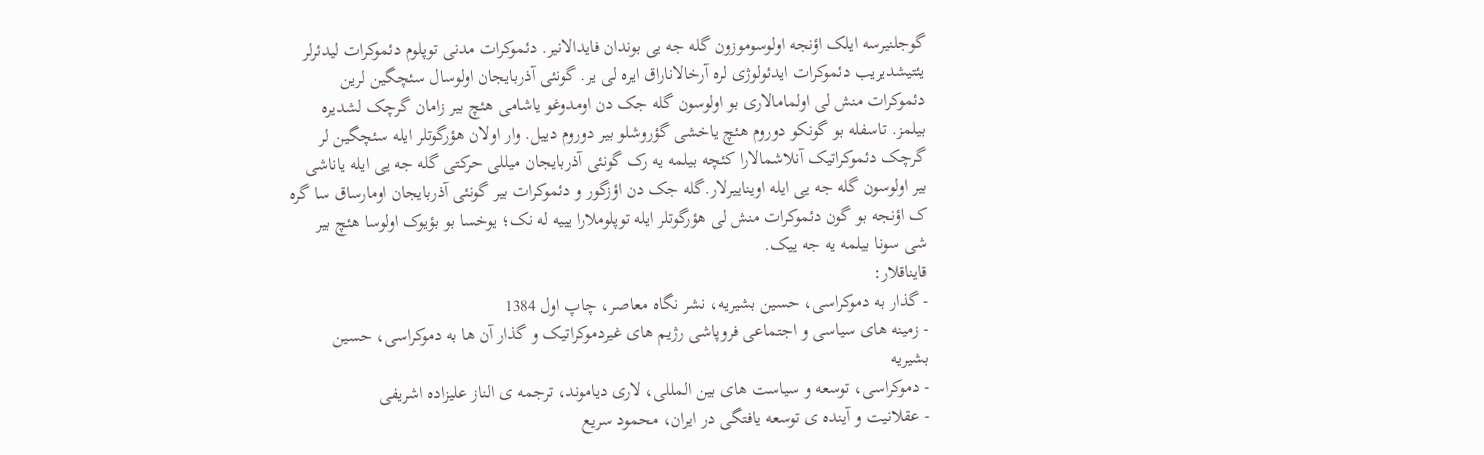گوجلنیرسه ایلک اؤنجه اولوسوموزون گله جه یی بوندان فایدالانیر. دئموکرات مدنی توپلوم دئموکرات لیدئرلر یئتیشدیریب دئموکرات ایدئولوژی لره آرخالاناراق ایره لی یر. گونئی آذربایجان اولوسال سئچگین لرین دئموکرات منش لی اولمامالاری بو اولوسون گله جک دن اومدوغو یاشامی هئچ بیر زامان گرچک لشدیره بیلمز. تاسفله بو گونکو دوروم هئچ یاخشی گؤروشلو بیر دوروم دییل. وار اولان هؤرگوتلر ایله سئچگین لر گرچک دئموکراتیک آنلاشمالارا کئچه بیلمه یه رک گونئی آذربایجان میللی حرکتی گله جه یی ایله یاناشی بیر اولوسون گله جه یی ایله اویناییرلار.گله جک دن اؤزگور و دئموکرات بیر گونئی آذربایجان اومارساق سا گره ک اؤنجه بو گون دئموکرات منش لی هؤرگوتلر ایله توپلوملارا یییه له نک؛ یوخسا بو بؤیوک اولوسا هئچ بیر شی سونا بیلمه یه جه ییک.
قايناقلار:
- گذار به دموکراسی، حسین بشیریه، نشر نگاه معاصر، چاپ اول 1384
- زمینه های سیاسی و اجتماعی فروپاشی رژیم های غیردموکراتیک و گذار آن ها به دموکراسی، حسین بشیریه
- دموکراسی، توسعه و سیاست های بین المللی، لاری دیاموند، ترجمه ی الناز علیزاده اشریفی
- عقلانیت و آینده ی توسعه یافتگی در ایران، محمود سریع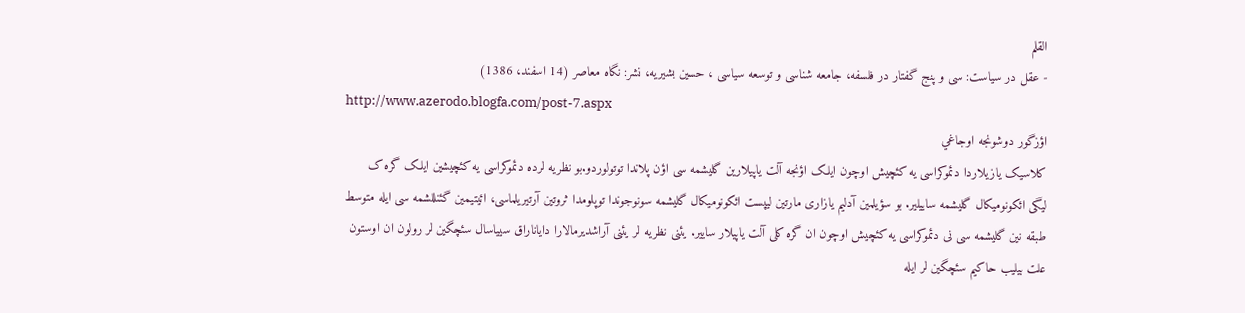القلم
- عقل در سیاست: سی و پنج گفتار در فلسفه، جامعه شناسی و توسعه سیاسی ، حسين بشيريه، نشر: نگاه معاصر (14 اسفند، 1386)
http://www.azerodo.blogfa.com/post-7.aspx
اؤزگور دوشونجه اوجاغي
کلاسیک یازیلاردا دئموکراسی یه کئچیش اوچون ایلک اؤنجه آلت یاپیلارین گلیشمه سی اؤن پلاندا توتولوردو.بو نظریه لرده دئموکراسی یه کئچیشین ایلک گره ک لیگی ائکونومیکال گلیشمه ساییلیر. بو سؤیلمین آدلیم یازاری مارتین لیپست ائکونومیکال گلیشمه سونوجوندا توپلومدا ثروتین آرتیریلماسی، ائیتیمین گئنللشمه سی ایله متوسط طبقه نین گلیشمه سی نی دئموکراسی یه کئچیش اوچون ان گره کلی آلت یاپیلار ساییر. یئنی نظریه لر یئنی آراشدیرمالارا دایاناراق سییاسال سئچگین لر رولون ان اوستون علت بیلیب حاکیم سئچگین لر ایله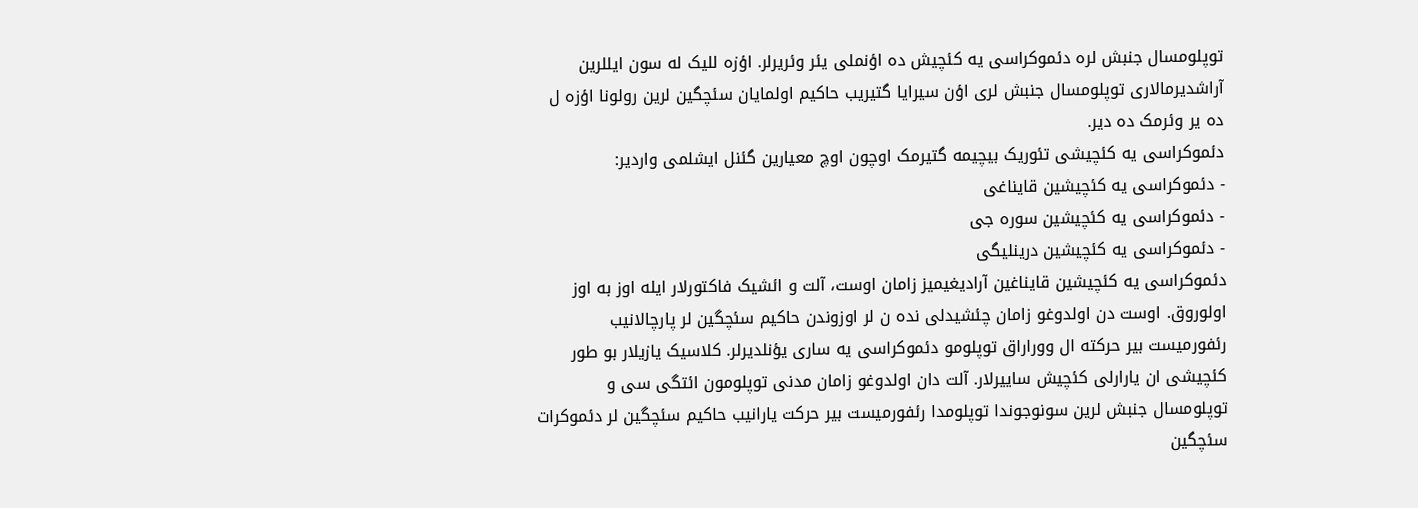توپلومسال جنبش لره دئموکراسی یه کئچیش ده اؤنملی یئر وئریرلر. اؤزه للیک له سون ایللرین آراشدیرمالاری توپلومسال جنبش لری اؤن سیرایا گتیریب حاکیم اولمایان سئچگین لرین رولونا اؤزه ل ده یر وئرمک ده دیر.
دئموکراسی یه کئچیشی تئوریک بیچیمه گتیرمک اوچون اوچ معیارین گئنل ایشلمی واردیر:
- دئموکراسی یه کئچیشین قایناغی
- دئموکراسی یه کئچیشین سوره جی
- دئموکراسی یه کئچیشین درینلیگی
دئموکراسی یه کئچیشین قایناغین آرادیغیمیز زامان اوست، آلت و ائشیک فاکتورلار ایله اوز به اوز اولوروق. اوست دن اولدوغو زامان چئشیدلی نده ن لر اوزوندن حاکیم سئچگین لر پارچالانیب رئفورمیست بیر حرکته ال ووراراق توپلومو دئموکراسی یه ساری یؤنلدیرلر. کلاسیک یازیلار بو طور کئچیشی ان یارارلی کئچیش ساییرلار. آلت دان اولدوغو زامان مدنی توپلومون ائتگی سی و توپلومسال جنبش لرین سونوجوندا توپلومدا رئفورمیست بیر حرکت یارانیب حاکیم سئچگین لر دئموکرات سئچگین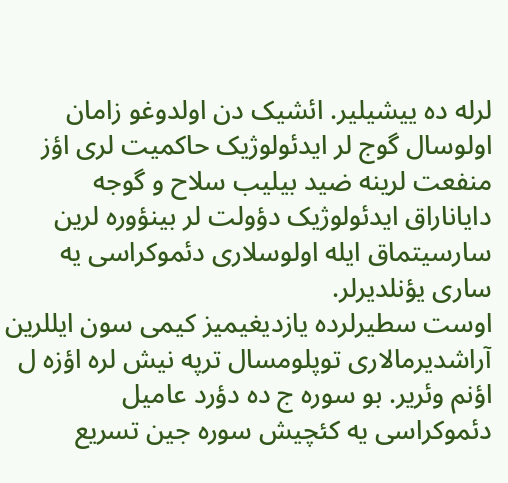لرله ده ییشیلیر. ائشیک دن اولدوغو زامان اولوسال گوج لر ایدئولوژیک حاکمیت لری اؤز منفعت لرینه ضید بیلیب سلاح و گوجه دایاناراق ایدئولوژیک دؤولت لر بینؤوره لرین سارسیتماق ایله اولوسلاری دئموکراسی یه ساری یؤنلدیرلر.
اوست سطیرلرده یازدیغیمیز کیمی سون ایللرین آراشدیرمالاری توپلومسال ترپه نیش لره اؤزه ل اؤنم وئریر. بو سوره ج ده دؤرد عامیل دئموکراسی یه کئچیش سوره جین تسریع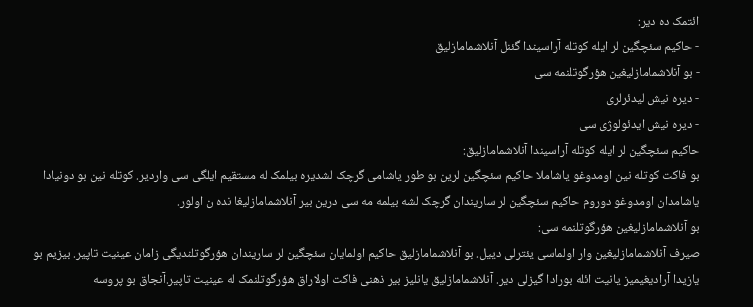ائتمک ده دیر:
- حاکیم سئچگین لر ایله کوتله آراسیندا گئنل آنلاشمامازلیق
- بو آنلاشمامازلیغین هؤرگوتلنمه سی
- دیره نیش لیدئرلری
- دیره نیش ایدئولوژی سی
حاکیم سئچگین لر ایله کوتله آراسیندا آنلاشمامازلیق:
بو فاکت کوتله نین اومدوغو یاشاملا حاکیم سئچگین لرین بو طور یاشامی گرچک لشدیره بیلمک له مستقیم ایلگی سی واردیر. کوتله نین بو دونیادا یاشامدان اومدوغو دوروم حاکیم سئچگین لر ساریندان گرچک لشه بیلمه مه سی درین بیر آنلاشمامازلیغا نده ن اولور.
بو آنلاشمامازلیغین هؤرگوتلنمه سی:
صیرف آنلاشمامازلیغین وار اولماسی یئترلی دییل. بو آنلاشمامازلیق حاکیم اولمایان سئچگین لر ساریندان هؤرگوتلندیگی زامان عینیت تاپیر. بیزیم بو یازیدا آرادیغیمیز یانیت ائله بورادا گیزلی دیر. آنلاشمامازلیق یانلیز بیر ذهنی فاکت اولاراق هؤرگوتلنمک له عینیت تاپیر.آنجاق بو پروسه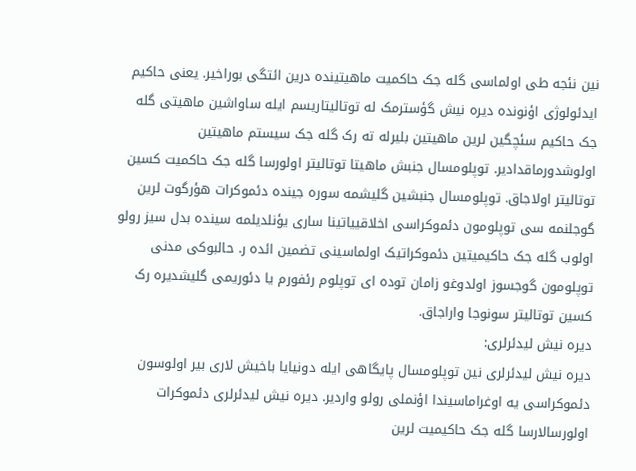نین نئجه طی اولماسی گله جک حاکمیت ماهیتینده درین ائتگی بوراخیر. یعنی حاکیم ایدئولوژی اؤنونده دیره نیش گؤسترمک له توتالیتاریسم ایله ساواشین ماهیتی گله جک حاکیم سئچگین لرین ماهیتین بلیرله ته رک گله جک سیستم ماهیتین اولوشدورماقدادیر. توپلومسال جنبش ماهیتا توتالیتر اولورسا گله جک حاکمیت کسین توتالیتر اولاجاق. توپلومسال جنبشین گلیشمه سوره جینده دئموکرات هؤرگوت لرین گوجلنمه سی توپلومون دئموکراسی اخلاقییاتینا ساری یؤنلدیلمه سینده بدل سیز رولو اولوب گله جک حاکیمیتین دئموکراتیک اولماسینی تضمین ائده ر. حالبوکی مدنی توپلومون گوجسوز اولدوغو زامان توده ای توپلوم رئفورم یا دئوریمی گلیشدیره رک کسین توتالیتر سونوجا واراجاق.
دیره نیش لیدئرلری:
دیره نیش لیدئرلری نین توپلومسال پایگاهی ایله دونیایا باخیش لاری بیر اولوسون دئموکراسی یه اوغراماسیندا اؤنملی رولو واردیر. دیره نیش لیدئرلری دئموکرات اولورسالارسا گله جک حاکیمیت لرین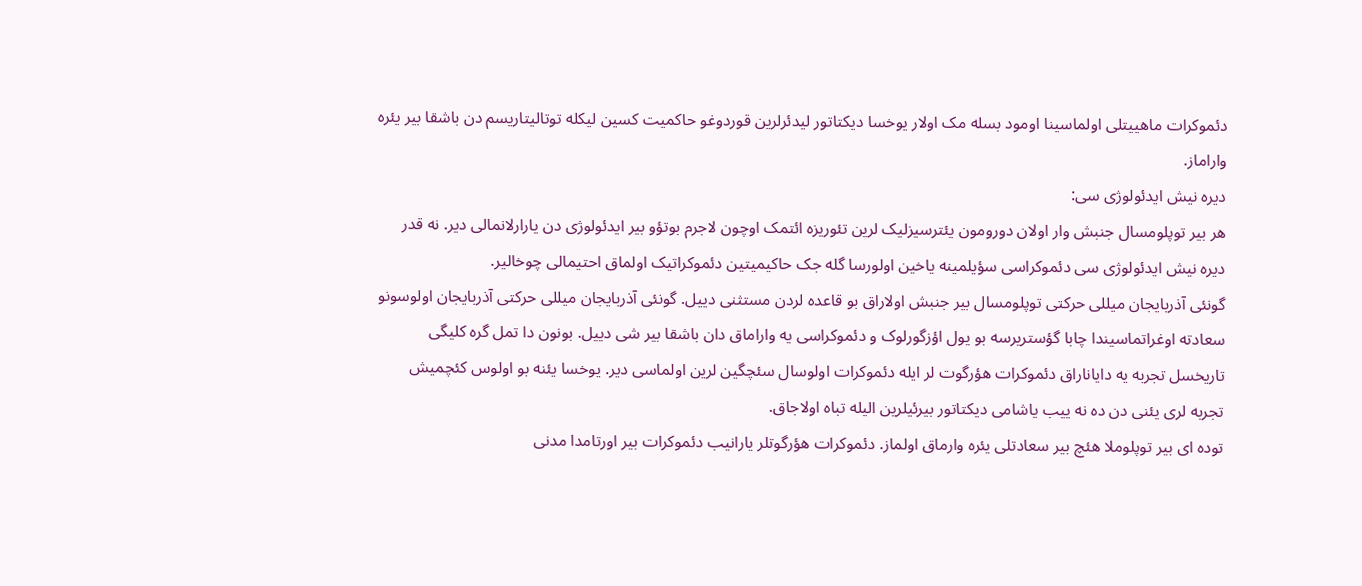دئموکرات ماهییتلی اولماسینا اومود بسله مک اولار یوخسا دیکتاتور لیدئرلرین قوردوغو حاکمیت کسین لیکله توتالیتاریسم دن باشقا بیر یئره واراماز.
دیره نیش ایدئولوژی سی:
هر بیر توپلومسال جنبش وار اولان دورومون یئترسیزلیک لرین تئوریزه ائتمک اوچون لاجرم بوتؤو بیر ایدئولوژی دن یارارلانمالی دیر. نه قدر دیره نیش ایدئولوژی سی دئموکراسی سؤیلمینه یاخین اولورسا گله جک حاکیمیتین دئموکراتیک اولماق احتیمالی چوخالیر.
گونئی آذربایجان میللی حرکتی توپلومسال بیر جنبش اولاراق بو قاعده لردن مستثنی دییل. گونئی آذربایجان میللی حرکتی آذربایجان اولوسونو سعادته اوغراتماسیندا چابا گؤستریرسه بو یول اؤزگورلوک و دئموکراسی یه واراماق دان باشقا بیر شی دییل. بونون دا تمل گره کلیگی تاریخسل تجربه یه دایاناراق دئموکرات هؤرگوت لر ایله دئموکرات اولوسال سئچگین لرین اولماسی دیر. یوخسا یئنه بو اولوس کئچمیش تجربه لری یئنی دن ده نه ییب یاشامی دیکتاتور بیرئیلرین الیله تباه اولاجاق.
توده ای بیر توپلوملا هئچ بیر سعادتلی یئره وارماق اولماز. دئموکرات هؤرگوتلر یارانیب دئموکرات بیر اورتامدا مدنی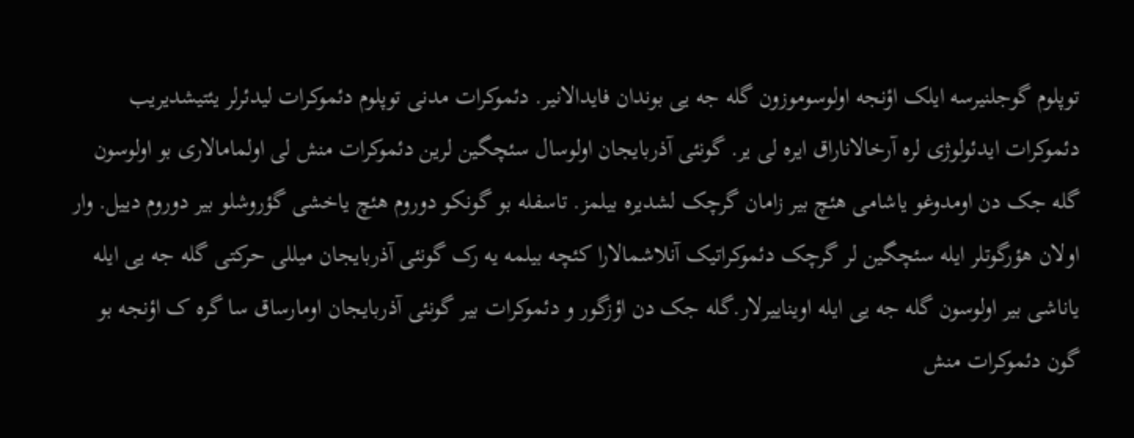توپلوم گوجلنیرسه ایلک اؤنجه اولوسوموزون گله جه یی بوندان فایدالانیر. دئموکرات مدنی توپلوم دئموکرات لیدئرلر یئتیشدیریب دئموکرات ایدئولوژی لره آرخالاناراق ایره لی یر. گونئی آذربایجان اولوسال سئچگین لرین دئموکرات منش لی اولمامالاری بو اولوسون گله جک دن اومدوغو یاشامی هئچ بیر زامان گرچک لشدیره بیلمز. تاسفله بو گونکو دوروم هئچ یاخشی گؤروشلو بیر دوروم دییل. وار اولان هؤرگوتلر ایله سئچگین لر گرچک دئموکراتیک آنلاشمالارا کئچه بیلمه یه رک گونئی آذربایجان میللی حرکتی گله جه یی ایله یاناشی بیر اولوسون گله جه یی ایله اویناییرلار.گله جک دن اؤزگور و دئموکرات بیر گونئی آذربایجان اومارساق سا گره ک اؤنجه بو گون دئموکرات منش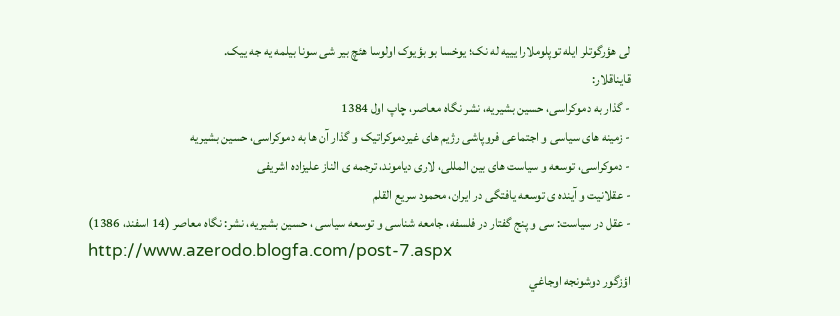لی هؤرگوتلر ایله توپلوملارا یییه له نک؛ یوخسا بو بؤیوک اولوسا هئچ بیر شی سونا بیلمه یه جه ییک.
قايناقلار:
- گذار به دموکراسی، حسین بشیریه، نشر نگاه معاصر، چاپ اول 1384
- زمینه های سیاسی و اجتماعی فروپاشی رژیم های غیردموکراتیک و گذار آن ها به دموکراسی، حسین بشیریه
- دموکراسی، توسعه و سیاست های بین المللی، لاری دیاموند، ترجمه ی الناز علیزاده اشریفی
- عقلانیت و آینده ی توسعه یافتگی در ایران، محمود سریع القلم
- عقل در سیاست: سی و پنج گفتار در فلسفه، جامعه شناسی و توسعه سیاسی ، حسين بشيريه، نشر: نگاه معاصر (14 اسفند، 1386)
http://www.azerodo.blogfa.com/post-7.aspx
اؤزگور دوشونجه اوجاغي